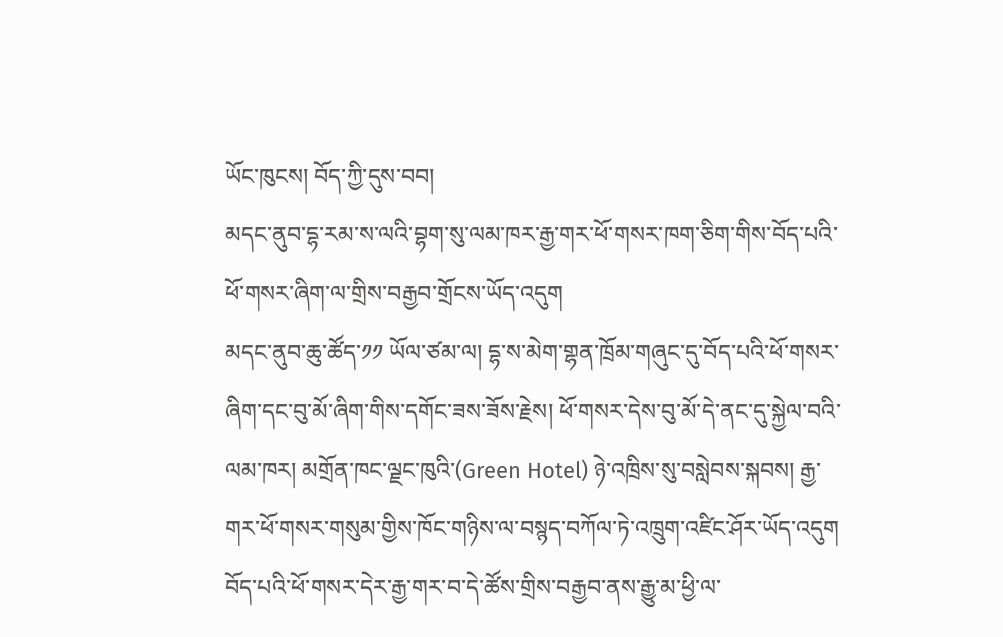ཡོང་ཁུངས། བོད་ཀྱི་དུས་བབ།
མདང་ནུབ་དྷ་རམ་ས་ལའི་བྷག་སུ་ལམ་ཁར་རྒྱ་གར་ཕོ་གསར་ཁག་ཅིག་གིས་བོད་པའི་ཕོ་གསར་ཞིག་ལ་གྲིས་བརྒྱབ་གྲོངས་ཡོད་འདུག
མདང་ནུབ་ཆུ་ཚོད་༡༡ ཡོལ་ཙམ་ལ། དྷ་ས་མེག་གྷན་ཁྲོམ་གཞུང་དུ་བོད་པའི་ཕོ་གསར་ཞིག་དང་བུ་མོ་ཞིག་གིས་དགོང་ཟས་ཟོས་རྗེས། ཕོ་གསར་དེས་བུ་མོ་དེ་ནང་དུ་སྐྱེལ་བའི་ལམ་ཁར། མགྲོན་ཁང་ལྗང་ཁུའི་(Green Hotel) ཉེ་འཁྲིས་སུ་བསླེབས་སྐབས། རྒྱ་གར་ཕོ་གསར་གསུམ་གྱིས་ཁོང་གཉིས་ལ་བསྙད་བཀོལ་ཏེ་འཁྲུག་འཛིང་ཤོར་ཡོད་འདུག བོད་པའི་ཕོ་གསར་དེར་རྒྱ་གར་བ་དེ་ཚོས་གྲིས་བརྒྱབ་ནས་རྒྱུ་མ་ཕྱི་ལ་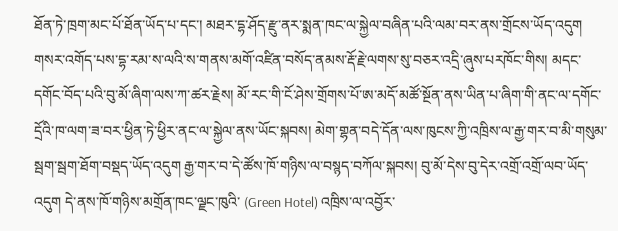ཐོན་ཏེ་ཁྲག་མང་པོ་ཐོན་ཡོད་པ་དང་། མཐར་དྷ་ཤོད་རྫུ་ནར་སྨན་ཁང་ལ་སྐྱེལ་བཞིན་པའི་ལམ་བར་ནས་གྲོངས་ཡོད་འདུག
གསར་འགོད་པས་དྷ་རམ་ས་ལའི་ས་གནས་མགོ་འཛིན་བསོད་ནམས་རྡོ་རྗེ་ལགས་སུ་བཅར་འདྲི་ཞུས་པརཁོང་གིས། མདང་དགོང་བོད་པའི་བུ་མོ་ཞིག་ལས་ཀ་ཚར་རྗེས། མོ་རང་གི་ངོ་ཤེས་གྲོགས་པོ་ཨ་མདོ་མཚོ་སྔོན་ནས་ཡིན་པ་ཞིག་གི་ནང་ལ་དགོང་དྲོའི་ཁ་ལག་ཟ་བར་ཕྱིན་ཏེ་ཕྱིར་ནང་ལ་སྐྱེལ་ནས་ཡོང་སྐབས། མེག་གྷན་བདེ་དོན་ལས་ཁུངས་ཀྱི་འཁྲིས་ལ་རྒྱ་གར་བ་མི་གསུམ་སྦག་སྦག་ཐོག་བསྡད་ཡོད་འདུག རྒྱ་གར་བ་དེ་ཚོས་ཁོ་གཉིས་ལ་བསྙད་བཀོལ་སྐབས། བུ་མོ་དེས་བུ་དེར་འགྲོ་འགྲོ་ལབ་ཡོད་འདུག དེ་ནས་ཁོ་གཉིས་མགྲོན་ཁང་ལྗང་ཁུའི་ (Green Hotel) འཁྲིས་ལ་འབྱོར་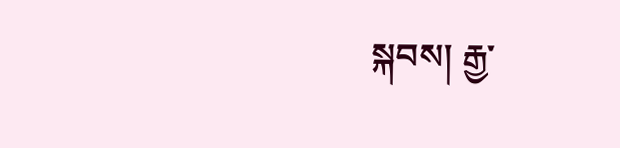སྐབས། རྒྱ་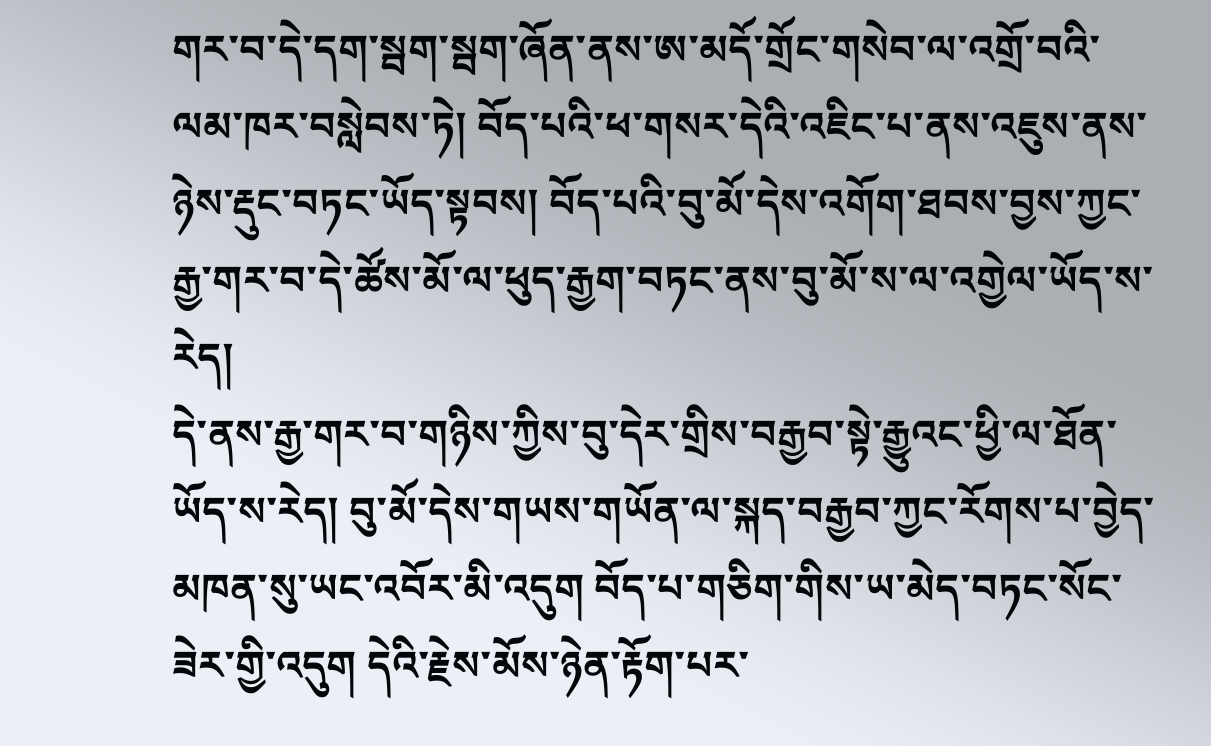གར་བ་དེ་དག་སྦག་སྦག་ཞོན་ནས་ཨ་མདོ་གྲོང་གསེབ་ལ་འགྲོ་བའི་ལམ་ཁར་བསླེབས་ཏེ། བོད་པའི་ཕ་གསར་དེའི་འཇིང་པ་ནས་འཇུས་ནས་ཉེས་རྡུང་བཏང་ཡོད་སྟབས། བོད་པའི་བུ་མོ་དེས་འགོག་ཐབས་བྱས་ཀྱང་རྒྱ་གར་བ་དེ་ཚོས་མོ་ལ་ཕུད་རྒྱག་བཏང་ནས་བུ་མོ་ས་ལ་འགྱེལ་ཡོད་ས་རེད།
དེ་ནས་རྒྱ་གར་བ་གཉིས་ཀྱིས་བུ་དེར་གྲིས་བརྒྱབ་སྟེ་རྒྱུའང་ཕྱི་ལ་ཐོན་ཡོད་ས་རེད། བུ་མོ་དེས་གཡས་གཡོན་ལ་སྐད་བརྒྱབ་ཀྱང་རོགས་པ་བྱེད་མཁན་སུ་ཡང་འབོར་མི་འདུག བོད་པ་གཅིག་གིས་ཡ་མེད་བཏང་སོང་ཟེར་གྱི་འདུག དེའི་རྗེས་མོས་ཉེན་རྟོག་པར་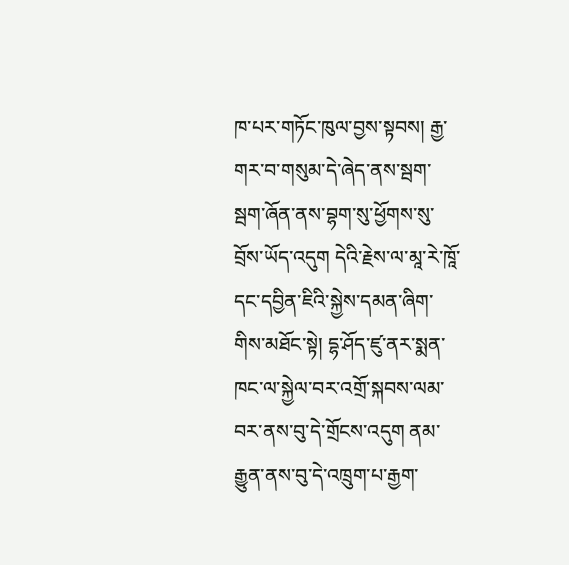ཁ་པར་གཏོང་ཁུལ་བྱས་སྟབས། རྒྱ་གར་བ་གསུམ་དེ་ཞེད་ནས་སྦག་སྦག་ཞོན་ནས་བྷག་སུ་ཕྱོགས་སུ་བྲོས་ཡོད་འདུག དེའི་རྗེས་ལ་མཱ་རེ་ཁཱོ་དང་དབྱིན་ཇིའི་སྐྱེས་དམན་ཞིག་གིས་མཐོང་སྟེ། དྷ་ཤོད་ཛུ་ནར་སྨན་ཁང་ལ་སྐྱེལ་བར་འགྲོ་སྐབས་ལམ་བར་ནས་བུ་དེ་གྲོངས་འདུག ནམ་རྒྱུན་ནས་བུ་དེ་འཁྲུག་པ་རྒྱག་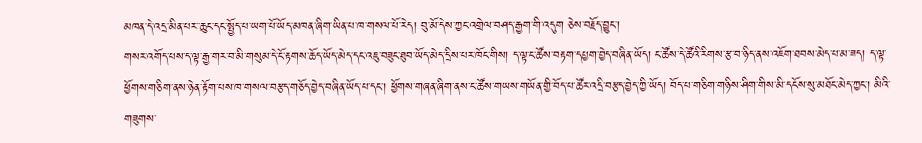མཁན་དེ་འདྲ་མིན་པར་་ཆུང་དང་སྤྱོད་པ་ཡག་པོ་ཡོད་མཁན་ཞིག་ཡིན་པ་ཁ་གསལ་པོ་རེད། བུ་མོ་དེས་ཀྱང་འགྲེལ་བཤད་རྒྱག་གི་འདུག ཅེས་བརྗོད་བྱུང་།
གསར་འགོད་པས་ད་ལྟ་རྒྱ་གར་བ་མི་གསུམ་དེ་ངོ་རྟགས་ཆོད་ཡོད་མེད་དང་འཇུ་བཟུང་ཐུབ་ཡོད་མེད་དྲིས་པར་ཁོང་གིས། ད་ལྟ་ང་ཚོས་བརྟག་དཔྱག་བྱེད་བཞིན་ཡོད། ང་ཚོས་དེ་ཚོའི་རིགས་རྩ་བ་ཉིད་ནས་འཇོག་ཐབས་མེད་པ་མ་ཟད། ད་ལྟ་ཕྱོགས་གཅིག་ནས་ཉེན་རྟོག་པས་ཁ་གསལ་བརྩད་གཅོད་བྱེད་བཞིན་ཡོད་པ་དང་། ཕྱོགས་གཞན་ཞིག་ནས་ང་ཚོས་གཡས་གཡོན་གྱི་བོད་པ་ཚོར་འདྲི་བརྩད་བྱེད་ཀྱི་ཡོད། བོད་པ་གཅིག་གཉིས་ཤིག་གིས་མི་དངོས་སུ་མཐོང་མེད་ཀྱང་། མིའི་གཟུགས་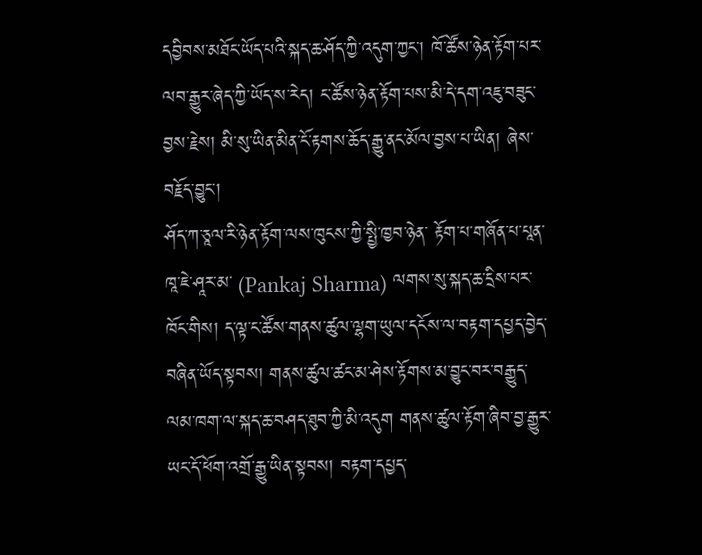དབྱིབས་མཐོང་ཡོད་པའི་སྐད་ཆ་ཤོད་ཀྱི་འདུག་ཀྱང་། ཁོ་ཚོས་ཉེན་རྟོག་པར་ལབ་རྒྱུར་ཞེད་ཀྱི་ཡོད་ས་རེད། ང་ཚོས་ཉེན་རྟོག་པས་མི་དེ་དག་འཇུ་བཟུང་བྱས་རྗེས། མི་སུ་ཡིན་མིན་ངོ་རྟགས་ཆོད་རྒྱུ་ནང་མོལ་བྱས་པ་ཡིན། ཞེས་བརྗོད་བྱུང་།
ཤོད་ཀ་ཅཱལ་རི་ཉེན་རྟོག་ལས་ཁུངས་ཀྱི་སྤྱི་ཁྱབ་ཉེན་ རྟོག་པ་གཞོན་པ་པཱན་ཁཱ་ཇེ་ཤཱར་མ་ (Pankaj Sharma) ལགས་སུ་སྐད་ཆ་དྲིས་པར་ཁོང་གིས། ད་ལྟ་ང་ཚོས་གནས་ཚུལ་ལྷག་ཡུལ་དངོས་ལ་བརྟག་དཔྱད་བྱེད་བཞིན་ཡོད་སྟབས། གནས་ཚུལ་ཚང་མ་ཤེས་རྟོགས་མ་བྱུང་བར་བརྒྱུད་ལམ་ཁག་ལ་སྐད་ཆ་བཤད་ཐུབ་ཀྱི་མི་འདུག གནས་ཚུལ་རྟོག་ཞིབ་བྱ་རྒྱུར་ཡང་དོ་ཕོག་འགྲོ་རྒྱུ་ཡིན་སྟབས། བརྟག་དཔྱད་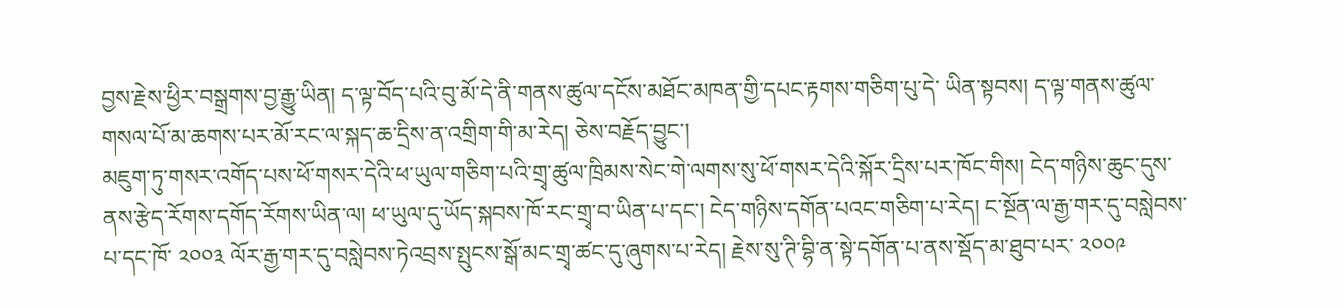བྱས་རྗེས་ཕྱིར་བསྒྲགས་བྱ་རྒྱུ་ཡིན། ད་ལྟ་བོད་པའི་བུ་མོ་དེ་ནི་གནས་ཚུལ་དངོས་མཐོང་མཁན་གྱི་དཔང་རྟགས་གཅིག་པུ་དེ་ ཡིན་སྟབས། ད་ལྟ་གནས་ཚུལ་གསལ་པོ་མ་ཆགས་པར་མོ་རང་ལ་སྐད་ཆ་དྲིས་ན་འགྲིག་གི་མ་རེད། ཅེས་བརྗོད་བྱུང་།
མཇུག་ཏུ་གསར་འགོད་པས་ཕོ་གསར་དེའི་ཕ་ཡུལ་གཅིག་པའི་གྲྭ་ཚུལ་ཁྲིམས་སེང་གེ་ལགས་སུ་ཕོ་གསར་དེའི་སྐོར་དྲིས་པར་ཁོང་གིས། ངེད་གཉིས་ཆུང་དུས་ནས་རྩེད་རོགས་དགོད་རོགས་ཡིན་ལ། ཕ་ཡུལ་དུ་ཡོད་སྐབས་ཁོ་རང་གྲྭ་བ་ཡིན་པ་དང་། ངེད་གཉིས་དགོན་པའང་གཅིག་པ་རེད། ང་སྔོན་ལ་རྒྱ་གར་དུ་བསླེབས་པ་དང་ཁོ་ ༢༠༠༣ ལོར་རྒྱ་གར་དུ་བསླེབས་ཏེའབྲས་སྤུངས་སྒོ་མང་གྲྭ་ཚང་དུ་ཞུགས་པ་རེད། རྗེས་སུ་ཊི་བྷི་ན་སྟེ་དགོན་པ་ནས་སྡོད་མ་ཐུབ་པར་ ༢༠༠༩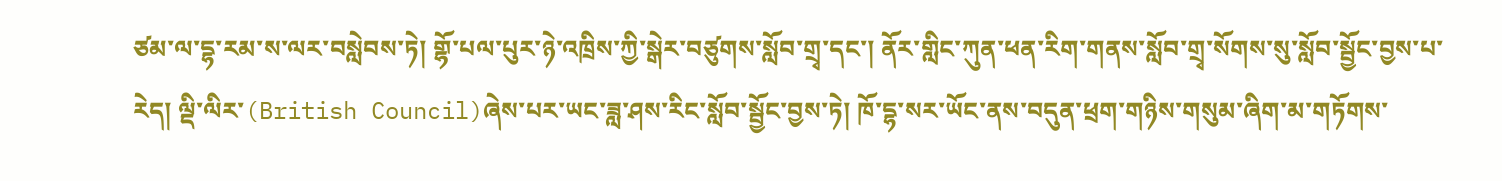ཙམ་ལ་དྷ་རམ་ས་ལར་བསླེབས་ཏེ། གྷོ་པལ་པུར་ཉེ་འཁྲིས་ཀྱི་སྒེར་བཙུགས་སློབ་གྲྭ་དང་། ནོར་གླིང་ཀུན་ཕན་རིག་གནས་སློབ་གྲྭ་སོགས་སུ་སློབ་སྦྱོང་བྱས་པ་རེད། ལྡི་ལིར་(British Council)ཞེས་པར་ཡང་ཟླ་ཤས་རིང་སློབ་སྦྱོང་བྱས་ཏེ། ཁོ་དྷ་སར་ཡོང་ནས་བདུན་ཕྲག་གཉིས་གསུམ་ཞིག་མ་གཏོགས་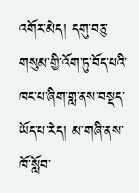འགོར་མེད། དགུ་བཅུ་གསུམ་གྱི་འོག་ཏུ་བོད་པའི་ཁང་པ་ཞིག་གླ་ནས་བསྡད་ཡོད་པ་རེད། མ་གཞི་ནས་ཁོ་སློབ་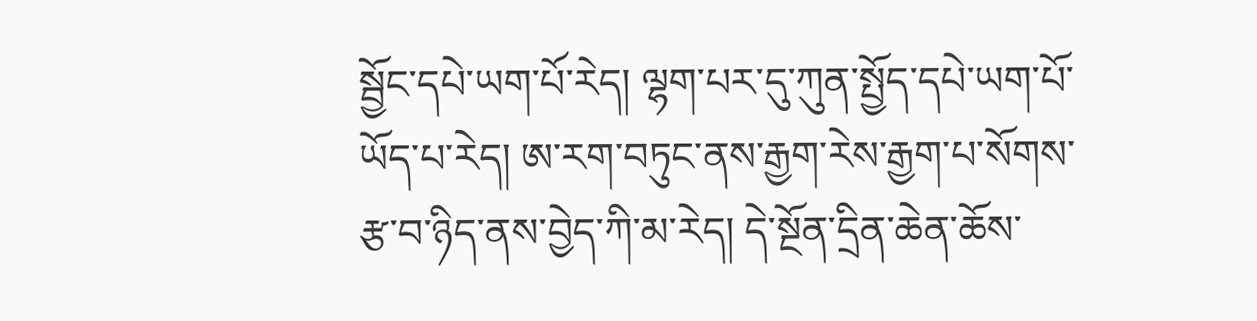སྦྱོང་དཔེ་ཡག་པོ་རེད། ལྷག་པར་དུ་ཀུན་སྤྱོད་དཔེ་ཡག་པོ་ཡོད་པ་རེད། ཨ་རག་བཏུང་ནས་རྒྱག་རེས་རྒྱག་པ་སོགས་རྩ་བ་ཉིད་ནས་བྱེད་ཀི་མ་རེད། དེ་སྔོན་དྲིན་ཆེན་ཆོས་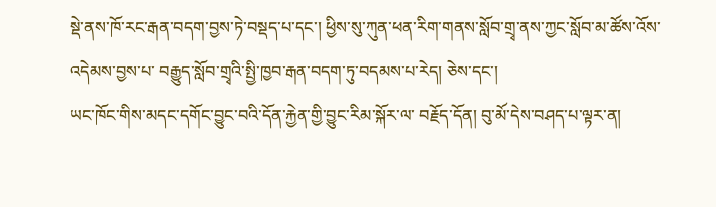སྡེ་ནས་ཁོ་རང་རྒན་བདག་བྱས་ཏེ་བསྡད་པ་དང་། ཕྱིས་སུ་ཀུན་ཕན་རིག་གནས་སློབ་གྲྭ་ནས་ཀྱང་སློབ་མ་ཚོས་འོས་འདེམས་བྱས་པ་ བརྒྱུད་སློབ་གྲྭའི་སྤྱི་ཁྱབ་རྒན་བདག་ཏུ་བདམས་པ་རེད། ཅེས་དང་།
ཡང་ཁོང་གིས་མདང་དགོང་བྱུང་བའི་དོན་རྐྱེན་གྱི་བྱུང་རིམ་སྐོར་ལ་ བརྗོད་དོན། བུ་མོ་དེས་བཤད་པ་ལྟར་ན།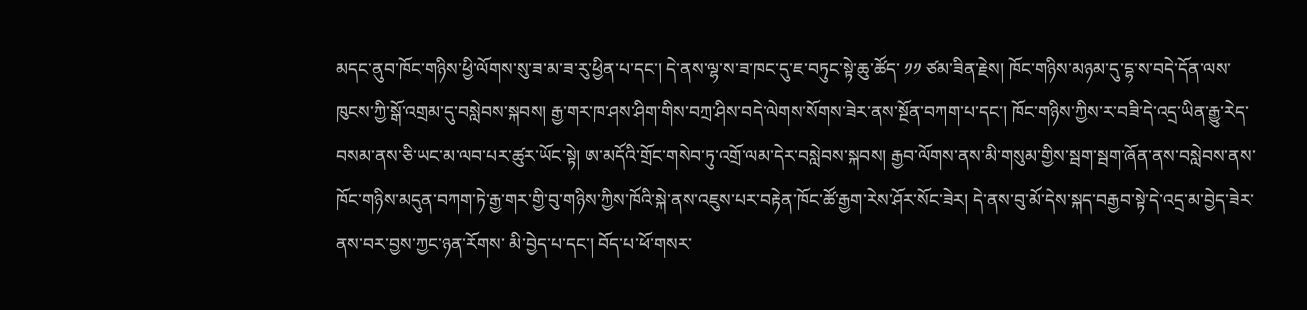མདང་ནུབ་ཁོང་གཉིས་ཕྱི་ལོགས་སུ་ཟ་མ་ཟ་རུ་ཕྱིན་པ་དང་། དེ་ནས་ལྷ་ས་ཟ་ཁང་དུ་ཇ་བཏུང་སྟེ་ཆུ་ཚོད་ ༡༡ ཙམ་ཟིན་རྗེས། ཁོང་གཉིས་མཉམ་དུ་དྷ་ས་བདེ་དོན་ལས་ཁུངས་ཀྱི་སྒོ་འགྲམ་དུ་བསླེབས་སྐབས། རྒྱ་གར་ཁ་ཤས་ཤིག་གིས་བཀྲ་ཤིས་བདེ་ལེགས་སོགས་ཟེར་ནས་སྔོན་བཀག་པ་དང་། ཁོང་གཉིས་ཀྱིས་ར་བཟི་དེ་འདྲ་ཡིན་རྒྱུ་རེད་བསམ་ནས་ཅི་ཡང་མ་ལབ་པར་ཚུར་ཡོང་སྟེ། ཨ་མདོའི་གྲོང་གསེབ་ཏུ་འགྲོ་ལམ་དེར་བསླེབས་སྐབས། རྒྱབ་ལོགས་ནས་མི་གསུམ་གྱིས་སྦག་སྦག་ཞོན་ནས་བསླེབས་ནས་ཁོང་གཉིས་མདུན་བཀག་ཏེ་རྒྱ་གར་གྱི་བུ་གཉིས་ཀྱིས་ཁོའི་སྐེ་ནས་འཇུས་པར་བརྟེན་ཁོང་ཚོ་རྒྱག་རེས་ཤོར་སོང་ཟེར། དེ་ནས་བུ་མོ་དེས་སྐད་བརྒྱབ་སྟེ་དེ་འདྲ་མ་བྱེད་ཟེར་ནས་བར་བྱས་ཀྱང་ཉན་རོགས་ མི་བྱེད་པ་དང་། བོད་པ་ཕོ་གསར་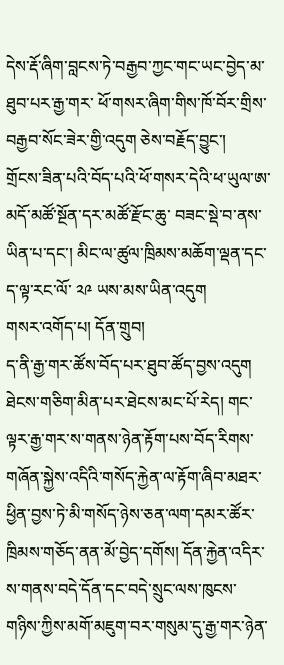དེས་རྡོ་ཞིག་བླངས་ཏེ་བརྒྱབ་ཀྱང་གང་ཡང་བྱེད་མ་ཐུབ་པར་རྒྱ་གར་ ཕོ་གསར་ཞིག་གིས་ཁོ་བོར་གྲིས་བརྒྱབ་སོང་ཟེར་གྱི་འདུག ཅེས་བརྗོད་བྱུང་།
གྲོངས་ཟིན་པའི་བོད་པའི་ཕོ་གསར་དེའི་ཕ་ཡུལ་ཨ་མདོ་མཚོ་སྔོན་དར་མཚོ་རྫོང་ཆུ་ བཟང་སྡེ་བ་ནས་ཡིན་པ་དང་། མིང་ལ་ཚུལ་ཁྲིམས་མཆོག་ལྡན་དང་ད་ལྟ་རང་ལོ་ ༢༩ ཡས་མས་ཡིན་འདུག
གསར་འགོད་པ། དོན་གྲུབ།
ད་ནི་རྒྱ་གར་ཚོས་བོད་པར་ཐུབ་ཚོད་བྱས་འདུག ཐེངས་གཅིག་མིན་པར་ཐེངས་མང་པོ་རེད། གང་ལྟར་རྒྱ་གར་ས་གནས་ཉེན་རྟོག་པས་བོད་རིགས་གཞོན་སྐྱེས་འདིའི་གསོད་རྐྱེན་ལ་རྟོག་ཞིབ་མཐར་ཕྱིན་བྱས་ཏེ་མི་གསོད་ཉེས་ཅན་ལག་དམར་ཚོར་ཁྲིམས་གཅོད་ནན་མོ་བྱེད་དགོས། དོན་རྐྱེན་འདིར་ས་གནས་བདེ་དོན་དང་བདེ་སྲུང་ལས་ཁུངས་གཉིས་ཀྱིས་མགོ་མཇུག་བར་གསུམ་དུ་རྒྱ་གར་ཉེན་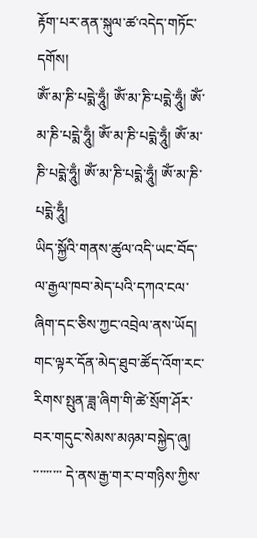རྟོག་པར་ནན་སྐུལ་ཚ་འདེད་གཏོང་དགོས།
ཨོཾ་མ་ཎི་པདྨེ་ཧཱུྃ། ཨོཾ་མ་ཎི་པདྨེ་ཧཱུྃ། ཨོཾ་མ་ཎི་པདྨེ་ཧཱུྃ། ཨོཾ་མ་ཎི་པདྨེ་ཧཱུྃ། ཨོཾ་མ་ཎི་པདྨེ་ཧཱུྃ། ཨོཾ་མ་ཎི་པདྨེ་ཧཱུྃ། ཨོཾ་མ་ཎི་པདྨེ་ཧཱུྃ།
ཡིད་སྐྱོའི་གནས་ཚུལ་འདི་ཡང་བོད་ལ་རྒྱལ་ཁབ་མེད་པའི་དཀའ་ངལ་ཞིག་དང་ཅིས་ཀྱང་འབྲེལ་ནས་ཡོད། གང་ལྟར་དོན་མེད་ཐུབ་ཚོད་འོག་རང་རིགས་སྤུན་ཟླ་ཞིག་གི་ཚེ་སྲོག་ཤོར་བར་གདུང་སེམས་མཉམ་བསྐྱེད་ཞུ།
་་་་་་་་་ དེ་ནས་རྒྱ་གར་བ་གཉིས་ཀྱིས་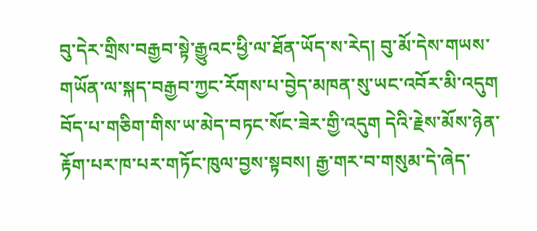བུ་དེར་གྲིས་བརྒྱབ་སྟེ་རྒྱུའང་ཕྱི་ལ་ཐོན་ཡོད་ས་རེད། བུ་མོ་དེས་གཡས་གཡོན་ལ་སྐད་བརྒྱབ་ཀྱང་རོགས་པ་བྱེད་མཁན་སུ་ཡང་འབོར་མི་འདུག བོད་པ་གཅིག་གིས་ཡ་མེད་བཏང་སོང་ཟེར་གྱི་འདུག དེའི་རྗེས་མོས་ཉེན་རྟོག་པར་ཁ་པར་གཏོང་ཁུལ་བྱས་སྟབས། རྒྱ་གར་བ་གསུམ་དེ་ཞེད་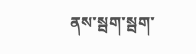ནས་སྦག་སྦག་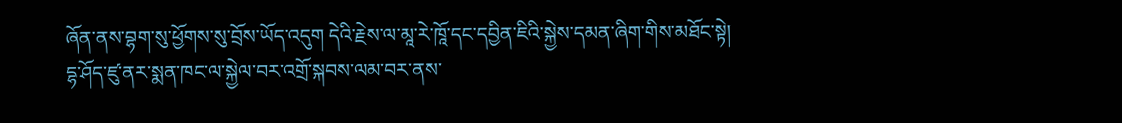ཞོན་ནས་བྷག་སུ་ཕྱོགས་སུ་བྲོས་ཡོད་འདུག དེའི་རྗེས་ལ་མཱ་རེ་ཁཱོ་དང་དབྱིན་ཇིའི་སྐྱེས་དམན་ཞིག་གིས་མཐོང་སྟེ། དྷ་ཤོད་ཛུ་ནར་སྨན་ཁང་ལ་སྐྱེལ་བར་འགྲོ་སྐབས་ལམ་བར་ནས་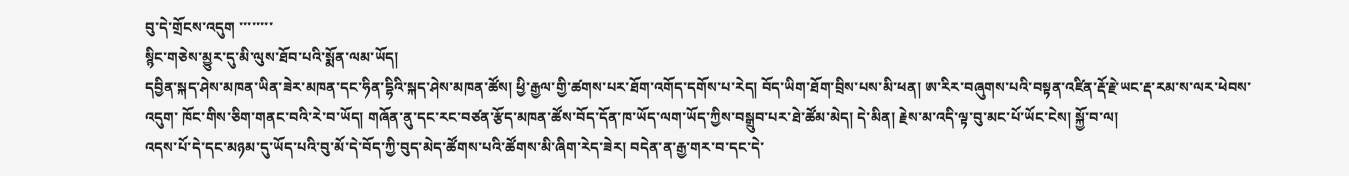བུ་དེ་གྲོངས་འདུག ་་་་་་་་
སྙིང་གཅེས་མྱུར་དུ་མི་ལུས་ཐོབ་པའི་སྨོན་ལམ་ཡོད།
དབྱིན་སྐད་ཤེས་མཁན་ཡིན་ཟེར་མཁན་དང་ཧིན་དྷིའི་སྐད་ཤེས་མཁན་ཚོས། ཕྱི་རྒྱལ་གྱི་ཚགས་པར་ཐོག་འགོད་དགོས་པ་རེད། བོད་ཡིག་ཐོག་བྲིས་པས་མི་ཕན། ཨ་རིར་བཞུགས་པའི་བསྟན་འཛིན་རྡོ་རྗེ་ཡང་རྡ་རམ་ས་ལར་ཕེབས་འདུག་ ཁོང་གིས་ཅིག་གནང་བའི་རེ་བ་ཡོད། གཞོན་ནུ་དང་རང་བཙན་རྩོད་མཁན་ཚོས་བོད་དོན་ཁ་ཡོད་ལག་ཡོད་ཀྱིས་བསྒྲུབ་པར་ཐེ་ཚོམ་མེད། དེ་མིན། རྗེས་མ་འདི་ལྟ་བུ་མང་པོ་ཡོང་ངེས། སྐྱོ་བ་ལ།
འདས་པོ་དེ་དང་མཉམ་དུ་ཡོད་པའི་བུ་མོ་དེ་བོད་ཀྱི་བུད་མེད་ཚོགས་པའི་ཚོགས་མི་ཞིག་རེད་ཟེར། བདེན་ན་རྒྱ་གར་བ་དང་དེ་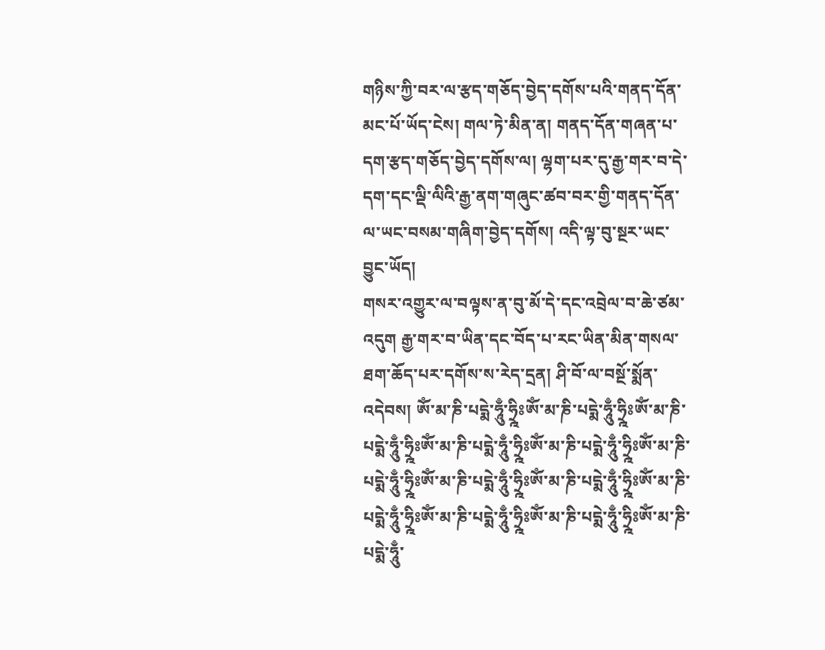གཉིས་ཀྱི་བར་ལ་རྩད་གཅོད་བྱེད་དགོས་པའི་གནད་དོན་མང་པོ་ཡོད་ངེས། གལ་ཏེ་མིན་ན། གནད་དོན་གཞན་པ་དག་རྩད་གཅོད་བྱེད་དགོས་ལ། ལྷག་པར་དུ་རྒྱ་གར་བ་དེ་དག་དང་ལྡི་ལིའི་རྒྱ་ནག་གཞུང་ཚབ་བར་གྱི་གནད་དོན་ལ་ཡང་བསམ་གཞིག་བྱེད་དགོས། འདི་ལྟ་བུ་སྔར་ཡང་བྱུང་ཡོད།
གསར་འགྱུར་ལ་བལྟས་ན་བུ་མོ་དེ་དང་འབྲེལ་བ་ཆེ་ཙམ་འདུག རྒྱ་གར་བ་ཡིན་དང་བོད་པ་རང་ཡིན་མིན་གསལ་ཐག་ཆོད་པར་དགོས་ས་རེད་དྲན། ཤི་བོ་ལ་བསྔོ་སྨོན་འདེབས། ཨོཾ་མ་ཎི་པདྨེ་ཧཱུྃ་ཧྲྰིཿཨོཾ་མ་ཎི་པདྨེ་ཧཱུྃ་ཧྲྰིཿཨོཾ་མ་ཎི་པདྨེ་ཧཱུྃ་ཧྲྰིཿཨོཾ་མ་ཎི་པདྨེ་ཧཱུྃ་ཧྲྰིཿཨོཾ་མ་ཎི་པདྨེ་ཧཱུྃ་ཧྲྰིཿཨོཾ་མ་ཎི་པདྨེ་ཧཱུྃ་ཧྲྰིཿཨོཾ་མ་ཎི་པདྨེ་ཧཱུྃ་ཧྲྰིཿཨོཾ་མ་ཎི་པདྨེ་ཧཱུྃ་ཧྲྰིཿཨོཾ་མ་ཎི་པདྨེ་ཧཱུྃ་ཧྲྰིཿཨོཾ་མ་ཎི་པདྨེ་ཧཱུྃ་ཧྲྰིཿཨོཾ་མ་ཎི་པདྨེ་ཧཱུྃ་ཧྲྰིཿཨོཾ་མ་ཎི་པདྨེ་ཧཱུྃ་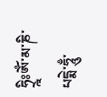ཧྲྰིཿཨོཾ་མ་ཎི་པདྨེ་ཧཱུྃ་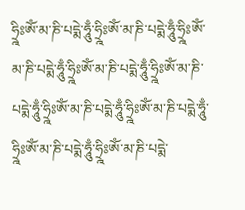ཧྲྰིཿཨོཾ་མ་ཎི་པདྨེ་ཧཱུྃ་ཧྲྰིཿཨོཾ་མ་ཎི་པདྨེ་ཧཱུྃ་ཧྲྰིཿཨོཾ་མ་ཎི་པདྨེ་ཧཱུྃ་ཧྲྰིཿཨོཾ་མ་ཎི་པདྨེ་ཧཱུྃ་ཧྲྰིཿཨོཾ་མ་ཎི་པདྨེ་ཧཱུྃ་ཧྲྰིཿཨོཾ་མ་ཎི་པདྨེ་ཧཱུྃ་ཧྲྰིཿཨོཾ་མ་ཎི་པདྨེ་ཧཱུྃ་ཧྲྰིཿཨོཾ་མ་ཎི་པདྨེ་ཧཱུྃ་ཧྲྰིཿཨོཾ་མ་ཎི་པདྨེ་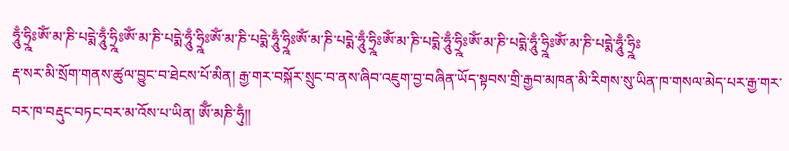ཧཱུྃ་ཧྲྰིཿཨོཾ་མ་ཎི་པདྨེ་ཧཱུྃ་ཧྲྰིཿཨོཾ་མ་ཎི་པདྨེ་ཧཱུྃ་ཧྲྰིཿཨོཾ་མ་ཎི་པདྨེ་ཧཱུྃ་ཧྲྰིཿཨོཾ་མ་ཎི་པདྨེ་ཧཱུྃ་ཧྲྰིཿཨོཾ་མ་ཎི་པདྨེ་ཧཱུྃ་ཧྲྰིཿཨོཾ་མ་ཎི་པདྨེ་ཧཱུྃ་ཧྲྰིཿཨོཾ་མ་ཎི་པདྨེ་ཧཱུྃ་ཧྲྰིཿ
རྡ་སར་མི་སྲོག་གནས་ཚུལ་བྱུང་བ་ཐེངས་པོ་མིན། རྒྱ་གར་བསྐོར་སྲུང་བ་ནས་ཞིབ་འཇུག་བྱ་བཞིན་ཡོད་སྟབས་གྲི་རྒྱབ་མཁན་མི་རིགས་སུ་ཡིན་ཁ་གསལ་མེད་པར་རྒྱ་གར་བར་ཁ་བརྡུང་བཏང་བར་མ་འོས་པ་ཡིན། ཨོྃ་མཎི་ཧུྃ།།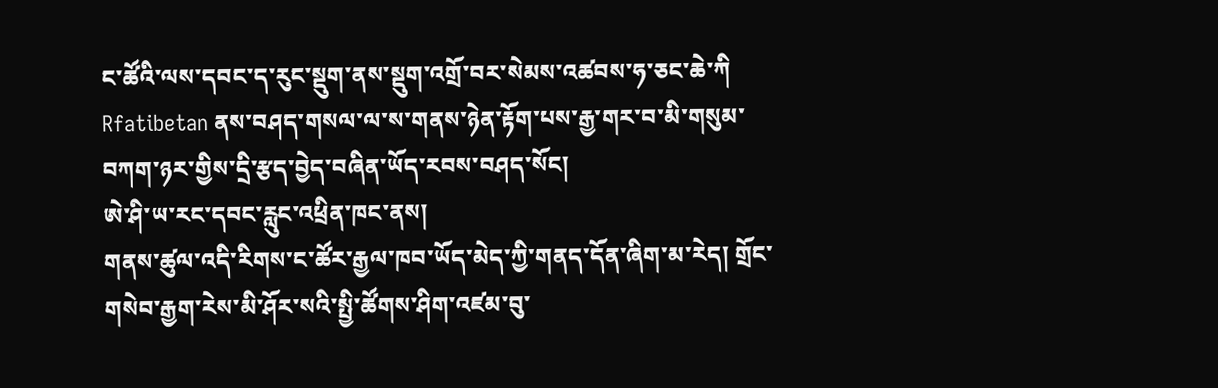ང་ཚོའི་ལས་དབང་ད་རུང་སྡུག་ནས་སྡུག་འགྲོ་བར་སེམས་འཚབས་ཧ་ཅང་ཆེ་ཀི
Rfatibetan ནས་བཤད་གསལ་ལ་ས་གནས་ཉེན་རྟོག་པས་རྒྱ་གར་བ་མི་གསུམ་བཀག་ཉར་གྱིས་དྲི་རྩད་བྱེད་བཞིན་ཡོད་རབས་བཤད་སོང།
ཨེ་ཤི་ཡ་རང་དབང་རླུང་འཕྲིན་ཁང་ནས།
གནས་ཚུལ་འདི་རིགས་ང་ཚོར་རྒྱལ་ཁབ་ཡོད་མེད་ཀྱི་གནད་དོན་ཞིག་མ་རེད། གྲོང་གསེབ་རྒྱག་རེས་མི་ཤོར་སའི་སྤྱི་ཚོགས་ཤིག་འཛམ་བུ་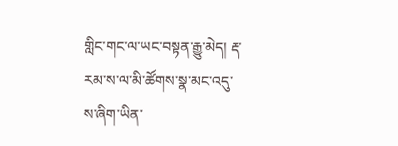གླིང་གང་ལ་ཡང་བསྟན་རྒྱུ་མེད། རྡ་རམ་ས་ལ་མི་ཚོགས་སྣ་མང་འདུ་ས་ཞིག་ཡིན་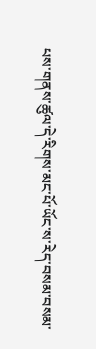པས་གནས་ཚུལ་དེ་རིགས་མང་པོ་ཡོང་ས་རེད་བསམ་བསམ་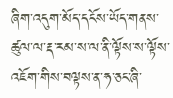ཞིག་འདུག་མོད་དངོས་ཡོད་གནས་ཚུལ་ལ་རྡ་རམ་ས་ལ་ནི་ལྟོས་ས་ལྟོས་འཇོག་གིས་བལྟས་ན་ཧ་ཅང་ཞི་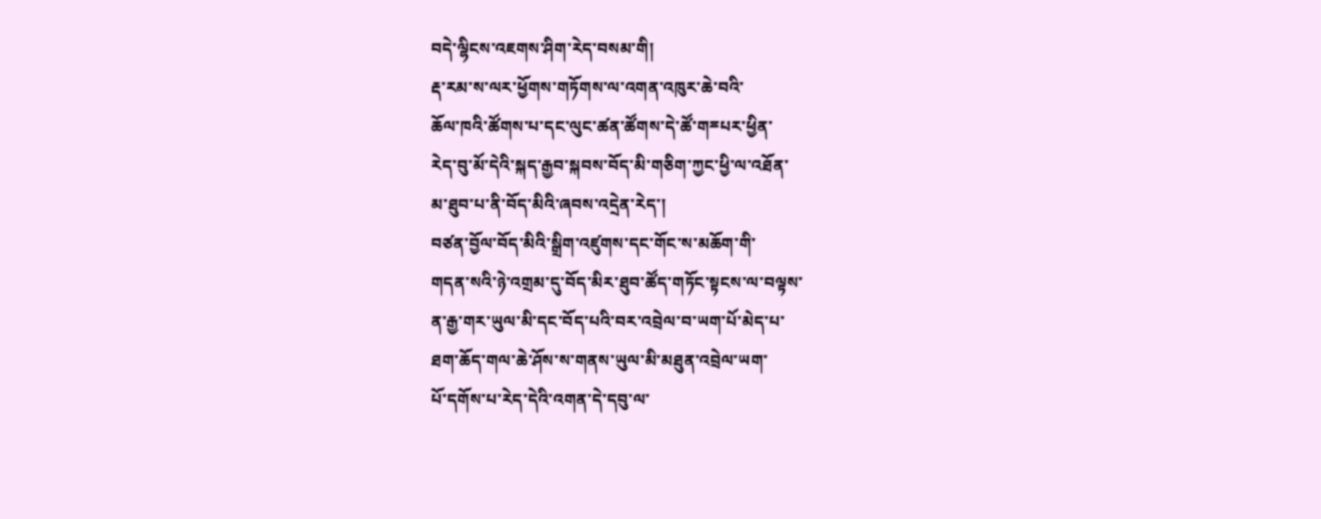བདེ་ལྷིངས་འཇགས་ཤིག་རེད་བསམ་གི།
རྡ་རམ་ས་ལར་ཕྱོགས་གཏོགས་ལ་འགན་འཁུར་ཆེ་བའི་
ཆོལ་ཁའི་ཚོགས་པ་དང་ལུང་ཚན་ཚོགས་དེ་ཚོ་གྈཔར་ཕྱིན་
རེད་བུ་མོ་དེའི་སྐད་རྒྱབ་སྐབས་བོད་མི་གཅིག་ཀྱང་ཕྱི་ལ་འཐོན་
མ་ཐུབ་པ་ནི་བོད་མིའི་ཞབས་འདྲེན་རེད་།
བཙན་བྱོལ་བོད་མིའི་སྒྲིག་འཛུགས་དང་གོང་ས་མཆོག་གི་
གདན་སའི་ཉེ་འགྲམ་དུ་བོད་མིར་ཐུབ་ཚོད་གཏོང་སྟངས་ལ་བལྟས་
ན་རྒྱ་གར་ཡུལ་མི་དང་བོད་པའི་བར་འབྲེལ་བ་ཡག་པོ་མེད་པ་
ཐག་ཆོད་གལ་ཆེ་ཤོས་ས་གནས་ཡུལ་མི་མཐུན་འབྲེལ་ཡག་
པོ་དགོས་པ་རེད་དེའི་འགན་དེ་དབུ་ལ་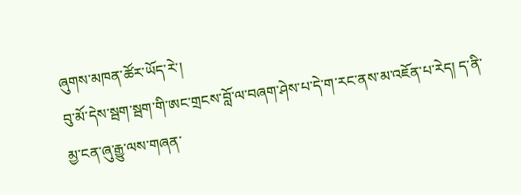ཞུགས་མཁན་ཚོར་ཡོད་རེ་།
བུ་མོ་དེས་སྦག་སྦག་གི་ཨང་གྲངས་བློ་ལ་བཞག་ཤེས་པ་དེ་ག་རང་ནས་མ་འཇོན་པ་རེད། ད་ནི་མྱ་ངན་ཞུ་རྒྱུ་ལས་གཞན་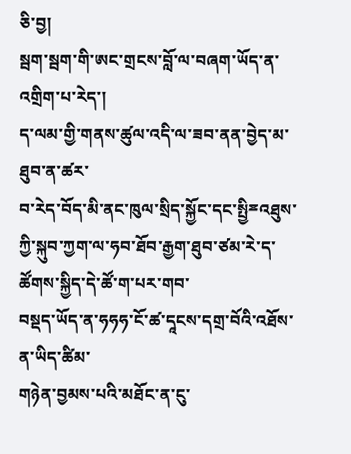ཅི་བྱ།
སྦག་སྦག་གི་ཨང་གྲངས་བློ་ལ་བཞག་ཡོད་ན་འགྲིག་པ་རེད་།
ད་ལམ་གྱི་གནས་ཚུལ་འདི་ལ་ཟབ་ནན་བྱེད་མ་ཐུབ་ན་ཚར་
བ་རེད་བོད་མི་ནང་ཁུལ་སྲིད་སྐྱོང་དང་སྤྱིྈའཐུས་ཀྱི་སྐུབ་ཀྱག་ལ་ཧབ་ཐོབ་རྒྱག་ཐུབ་ཙམ་རེ་ད་ཚོགས་སྐྱིད་དེ་ཚོ་ག་པར་གབ་
བསྡད་ཡོད་ན་ཧཧཧ་ངོ་ཚ་དཱངས་དགྲ་བོའི་འཐོས་ན་ཡིད་ཚིམ་
གཉེན་བྱམས་པའི་མཐོང་ན་ངུ་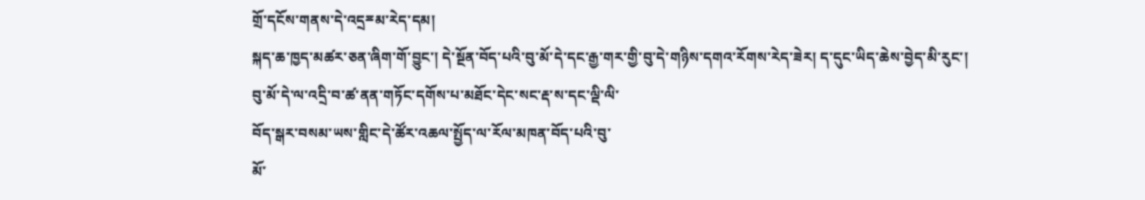གྲོ་དངོས་གནས་དེ་འདྲྈམ་རེད་དམ།
སྐད་ཆ་ཁྱད་མཚར་ཅན་ཞིག་གོ་བྱུང་། དེ་སྔོན་བོད་པའི་བུ་མོ་དེ་དང་རྒྱ་གར་གྱི་བུ་དེ་གཉིས་དགའ་རོགས་རེད་ཟེར། ད་དུང་ཡིད་ཆེས་བྱེད་མི་རུང་།
བུ་མོ་དེ་ལ་འདྲི་བ་ཚ་ནན་གཏོང་དགོས་པ་མཐོང་དེང་སང་རྡ་ས་དང་ལྡི་ལི་
བོད་སྒར་བསམ་ཡས་གླིང་དེ་ཚོར་འཆལ་སྤྱོད་ལ་རོལ་མཁན་བོད་པའི་བུ་
མོ་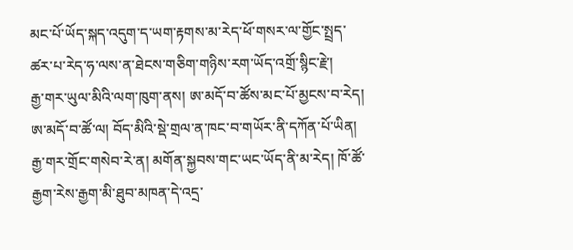མང་པོ་ཡོད་སྐད་འདུག་ད་ཡག་རྟགས་མ་རེད་ཕོ་གསར་ལ་གྱོང་སྤྲད་ཚར་པ་རེད་ཧ་ལས་ན་ཐེངས་གཅིག་གཉིས་རག་ཡོད་འགྲོ་སྙིང་རྗེ་།
རྒྱ་གར་ཡུལ་མིའི་ལག་ཁུག་ནས། ཨ་མདོ་བ་ཚོས་མང་པོ་མྱངས་བ་རེད། ཨ་མདོ་བ་ཚོ་ལ། བོད་མིའི་སྡེ་གྲལ་ན་ཁང་བ་གཡོར་ནི་དཀོན་པོ་ཡིན། རྒྱ་གར་གྲོང་གསེབ་རེ་ན། མགོན་སྐྱབས་གང་ཡང་ཡོད་ནི་མ་རེད། ཁོ་ཚོ་རྒྱག་རེས་རྒྱག་མི་ཐུབ་མཁན་དེ་འདྲ་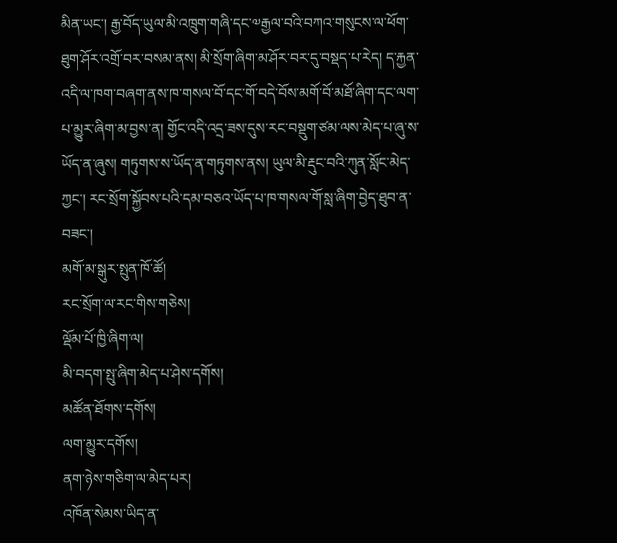མིན་ཡང་། རྒྱ་བོད་ཡུལ་མི་འཁྲུག་གཞི་དང་༧རྒྱལ་བའི་བཀའ་གསུངས་ལ་ཕོག་ཐུག་ཤོར་འགྲོ་བར་བསམ་ནས། མི་སྲོག་ཞིག་མ་ཤོར་བར་དུ་བསྡད་པ་རེད། ད་རྐྱན་འདི་ལ་ཁག་བཞག་ནས་ཁ་གསལ་བོ་དང་གོ་བདེ་བོས་མགོ་བོ་མཐོ་ཞིག་དང་ལག་པ་མྱུར་ཞིག་མ་བྱས་ན། གྱོང་འདི་འདྲ་ཟས་དུས་རང་བསྡུག་ཙམ་ལས་མེད་པ་ཞུ་ས་ཡོད་ན་ཞུས། གཏུགས་ས་ཡོད་ན་གཏུགས་ནས། ཡུལ་མི་རྡུང་བའི་ཀུན་སློང་མེད་ཀྱང་། རང་སྲོག་སྐྱོབས་པའི་དམ་བཅའ་ཡོད་པ་ཁ་གསལ་གོ་སླ་ཞིག་བྱེད་ཐུབ་ན་བཟང་།
མགོ་མ་སྒུར་སྤུན་ཁོ་ཚོ།
རང་སྲོག་ལ་རང་གིས་གཅེས།
ལྡོམ་པོ་ཁྱི་ཞིག་ལ།
མི་བདག་སྤུ་ཞིག་མེད་པ་ཤེས་དགོས།
མཚོན་ཐོགས་དགོས།
ལག་མྱུར་དགོས།
ནག་ཉེས་གཅིག་ལ་མེད་པར།
འཁོན་སེམས་ཡིད་ན་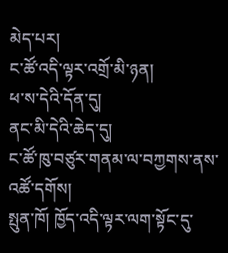མེད་པར།
ང་ཚོ་འདི་ལྟར་འགྲོ་མི་ཉན།
ཕ་ས་དེའི་དོན་དུ།
ནང་མི་དེའི་ཆེད་དུ།
ང་ཚོ་ཁུ་བཙུར་གནམ་ལ་བཀྱགས་ནས་འཚོ་དགོས།
སྤུན་ཁོ། ཁྱོད་འདི་ལྟར་ལག་སྟོང་དུ་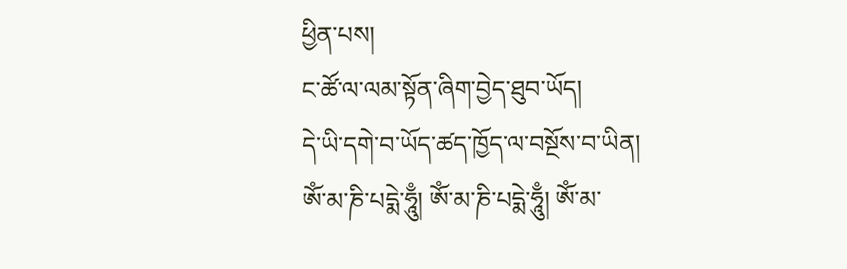ཕྱིན་པས།
ང་ཚོ་ལ་ལམ་སྟོན་ཞིག་བྱེད་ཐུབ་ཡོད།
དེ་ཡི་དགེ་བ་ཡོད་ཚད་ཁྱོད་ལ་བསྔོས་བ་ཡིན།
ཨོཾ་མ་ཎི་པདྨེ་ཧཱུྃ། ཨོཾ་མ་ཎི་པདྨེ་ཧཱུྃ། ཨོཾ་མ་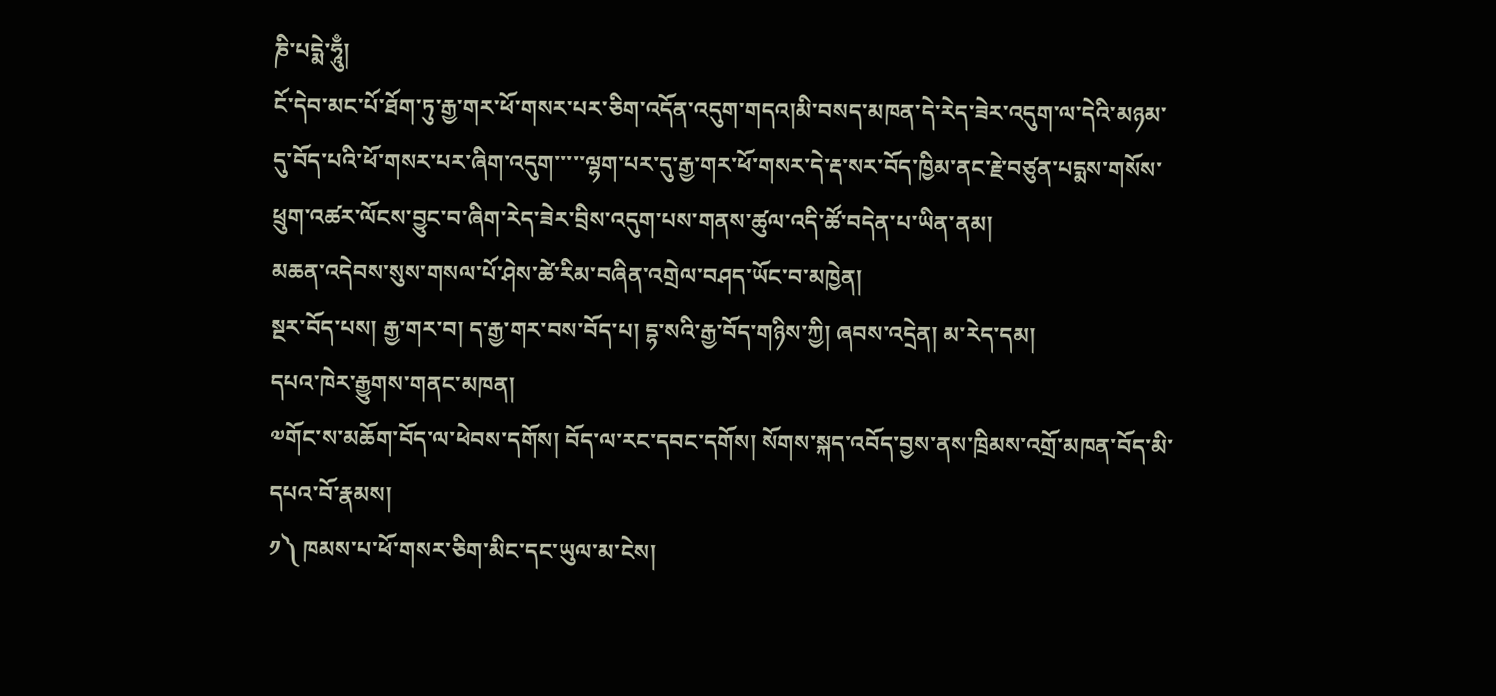ཎི་པདྨེ་ཧཱུྃ།
ངོ་དེབ་མང་པོ་ཐོག་ཏུ་རྒྱ་གར་ཕོ་གསར་པར་ཅིག་འདོན་འདུག་གདའ།མི་བསད་མཁན་དེ་རེད་ཟེར་འདུག་ལ་དེའི་མཉམ་དུ་བོད་པའི་ཕོ་གསར་པར་ཞིག་འདུག་་་་་ལྷག་པར་དུ་རྒྱ་གར་ཕོ་གསར་དེ་རྡ་སར་བོད་ཁྱིམ་ནང་རྗེ་བཙུན་པདྨས་གསོས་ཕྲུག་འཚར་ལོངས་བྱུང་བ་ཞིག་རེད་ཟེར་བྲིས་འདུག་པས་གནས་ཚུལ་འདི་ཚོ་བདེན་པ་ཡིན་ནམ།
མཆན་འདེབས་སུས་གསལ་པོ་ཤེས་ཚེ་རིམ་བཞིན་འགྲེལ་བཤད་ཡོང་བ་མཁྱེན།
སྔར་བོད་པས། རྒྱ་གར་བ། ད་རྒྱ་གར་བས་བོད་པ། དྷ་སའི་རྒྱ་བོད་གཉིས་ཀྱི། ཞབས་འདྲེན། མ་རེད་དམ།
དཔའ་ཁེར་རྒྱུགས་གནང་མཁན།
༧གོང་ས་མཆོག་བོད་ལ་ཕེབས་དགོས། བོད་ལ་རང་དབང་དགོས། སོགས་སྐད་འབོད་བྱས་ནས་ཁྲིམས་འགྲོ་མཁན་བོད་མི་དཔའ་བོ་རྣམས།
༡༽ ཁམས་པ་ཕོ་གསར་ཅིག་མིང་དང་ཡུལ་མ་ངེས།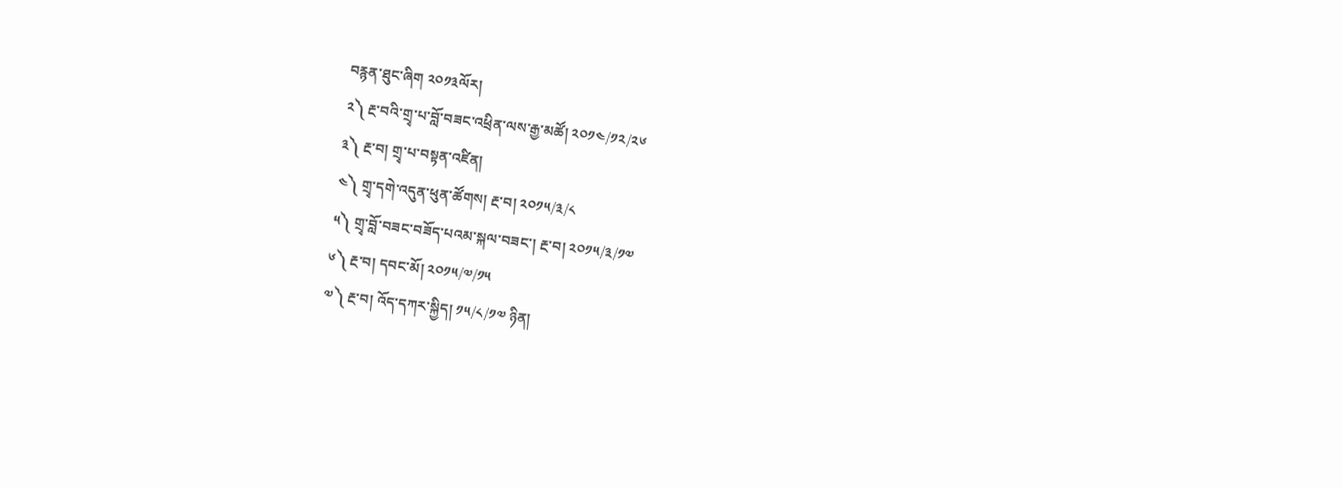བརྙན་ཐུང་ཞིག ༢༠༡༣ལོར།
༢༽ རྔ་བའི་གྲྭ་པ་བློ་བཟང་འཕྲིན་ལས་རྒྱ་མཚོ། ༢༠༡༤/༡༢/༢༦
༣༽ རྔ་བ། གྲྭ་པ་བསྟན་འཛིན།
༤༽ གྲྭ་དགེ་འདུན་ཕུན་ཚོགས། རྔ་བ། ༢༠༡༥/༣/༨
༥༽ གྲྭ་བློ་བཟང་བཟོད་པའམ་སྐལ་བཟང་། རྔ་བ། ༢༠༡༥/༣/༡༧
༦༽ རྔ་བ། དབང་མོ། ༢༠༡༥/༧/༡༥
༧༽ རྔ་བ། འོད་དཀར་སྐྱིད། ༡༥/༨/༡༧ ཉིན།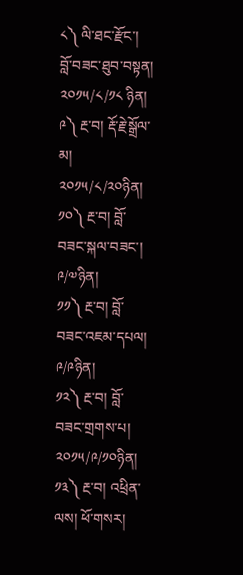༨༽ ལི་ཐང་རྫོང་། བློ་བཟང་ཐུབ་བསྟན། ༢༠༡༥/༨/༡༨ ཉིན།
༩༽ རྔ་བ། རྡོ་རྗེ་སྒྲོལ་མ། ༢༠༡༥/༨/༢༠ཉིན།
༡༠༽ རྔ་བ། བློ་བཟང་སྐལ་བཟང་། ༩/༧ཉིན།
༡༡༽ རྔ་བ། བློ་བཟང་འཇམ་དཔལ། ༩/༩ཉིན།
༡༢༽ རྔ་བ། བློ་བཟང་གྲགས་པ། ༢༠༡༥/༩/༡༠ཉིན།
༡༣༽ རྔ་བ། འཕྲིན་ལས། ཕོ་གསར།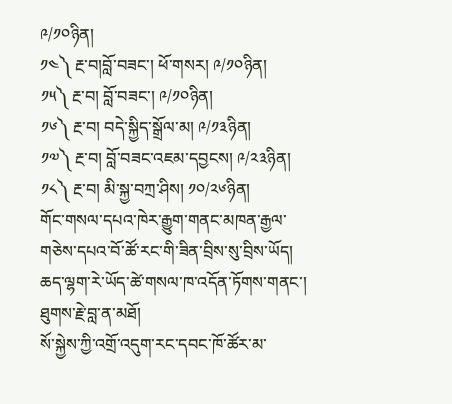༩/༡༠ཉིན།
༡༤༽ རྔ་བ།བློ་བཟང་། ཕོ་གསར། ༩/༡༠ཉིན།
༡༥༽ རྔ་བ། བློ་བཟང་། ༩/༡༠ཉིན།
༡༦༽ རྔ་བ། བདེ་སྐྱིད་སྒྲོལ་མ། ༩/༡༣ཉིན།
༡༧༽ རྔ་བ། བློ་བཟང་འཇམ་དབྱངས། ༩/༢༣ཉིན།
༡༨༽ རྔ་བ། མི་སྐྱ་བཀྲ་ཤིས། ༡༠/༢༦ཉིན།
གོང་གསལ་དཔའ་ཁེར་རྒྱུག་གནང་མཁན་རྒྱལ་གཅེས་དཔའ་བོ་ཚོ་རང་གི་ཟིན་བྲིས་སུ་བྲིས་ཡོད། ཆད་ལྷག་རེ་ཡོད་ཚེ་གསལ་ཁ་འདོན་ཏོགས་གནང་། ཐུགས་རྗེ་བླ་ན་མཐོ།
སོ་སྐྱེས་ཀྱི་འགྲོ་འདུག་རང་དབང་ཁོ་ཚོར་མ་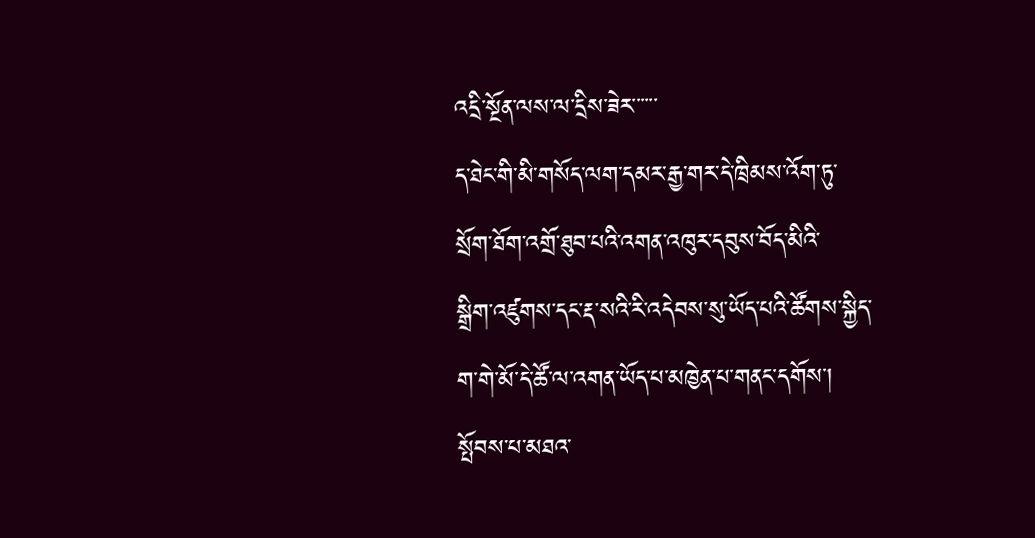འདྲི་སྔོན་ལས་ལ་དྲིས་ཟེར་་་་་་
ད་ཐེང་གི་མི་གསོད་ལག་དམར་རྒྱ་གར་དེ་ཁྲིམས་འོག་ཏུ་
སྲོག་ཐོག་འགྲོ་ཐུབ་པའི་འགན་འཁུར་དབུས་བོད་མིའི་
སྒྲིག་འཛུགས་དང་རྡ་སའི་རི་འདེབས་སུ་ཡོད་པའི་ཚོགས་སྐྱིད་
ག་གེ་མོ་དེ་ཚོ་ལ་འགན་ཡོད་པ་མཁྱེན་པ་གནང་དགོས་།
སྤོབས་པ་མཐའ་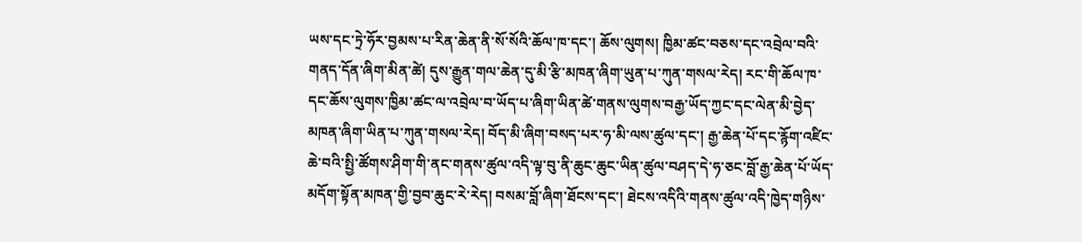ཡས་དང་ཏྲེ་ཧོར་བྱམས་པ་རིན་ཆེན་ནི་སོ་སོའི་ཆོལ་ཁ་དང་། ཆོས་ལུགས། ཁྱིམ་ཚང་བཅས་དང་འབྲེལ་བའི་གནད་དོན་ཞིག་མིན་ཚེ། དུས་རྒྱུན་གལ་ཆེན་དུ་མི་རྩི་མཁན་ཞིག་ཡུན་པ་ཀུན་གསལ་རེད། རང་གི་ཆོལ་ཁ་དང་ཆོས་ལུགས་ཁྱིམ་ཚང་ལ་འབྲེལ་བ་ཡོད་པ་ཞིག་ཡིན་ཚེ་གནས་ལུགས་བརྒྱ་ཡོད་ཀྱང་དང་ལེན་མི་བྱེད་མཁན་ཞིག་ཡིན་པ་ཀུན་གསལ་རེད། བོད་མི་ཞིག་བསད་པར་ཧ་མི་ལས་ཚུལ་དང་། རྒྱ་ཆེན་པོ་དང་རྙོག་འཛིང་ཆེ་བའི་སྤྱི་ཚོགས་ཤིག་གི་ནང་གནས་ཚུལ་འདི་ལྟ་བུ་ནི་ཆུང་ཆུང་ཡིན་ཚུལ་བཤད་དེ་ཧ་ཅང་བློ་རྒྱ་ཆེན་པོ་ཡོད་མདོག་སྟོན་མཁན་གྱི་བྱབ་ཆུང་རེ་རེད། བསམ་བློ་ཞིག་ཐོངས་དང་། ཐེངས་འདིའི་གནས་ཚུལ་འདི་ཁྱེད་གཉིས་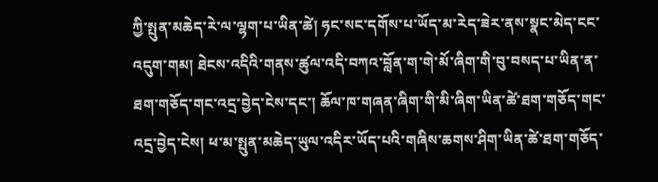ཀྱི་སྤུན་མཆེད་རེ་ལ་ལྷག་པ་ཡིན་ཚེ། ཧང་སང་དགོས་པ་ཡོད་མ་རེད་ཟེར་ནས་སྣང་མེད་ངང་འདུག་གམ། ཐེངས་འདིའི་གནས་ཚུལ་འདི་བཀའ་བློན་ག་གེ་མོ་ཞིག་གི་བུ་བསད་པ་ཡིན་ན་ཐག་གཅོད་གང་འདྲ་བྱེད་ངེས་དང་། ཆོལ་ཁ་གཞན་ཞིག་གི་མི་ཞིག་ཡིན་ཚེ་ཐག་གཅོད་གང་འདྲ་བྱེད་ངེས། ཕ་མ་སྤུན་མཆེད་ཡུལ་འདིར་ཡོད་པའི་གཞིས་ཆགས་ཤིག་ཡིན་ཚེ་ཐག་གཅོད་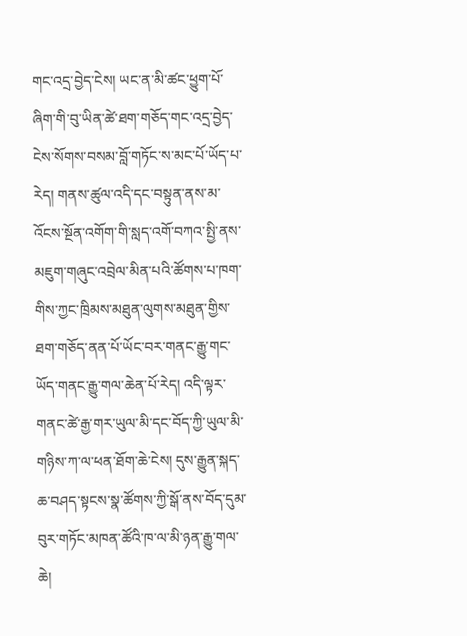གང་འདྲ་བྱེད་ངེས། ཡང་ན་མི་ཚང་ཕྱུག་པོ་ཞིག་གི་བུ་ཡིན་ཚེ་ཐག་གཅོད་གང་འདྲ་བྱེད་ངེས་སོགས་བསམ་བློ་གཏོང་ས་མང་པོ་ཡོད་པ་རེད། གནས་ཚུལ་འདི་དང་བསྟུན་ནས་མ་འོངས་སྔོན་འགོག་གི་སླད་འགོ་བཀའ་སྤྱི་ནས་མཇུག་གཞུང་འབྲེལ་མིན་པའི་ཚོགས་པ་ཁག་གིས་ཀྱང་ཁྲིམས་མཐུན་ལུགས་མཐུན་གྱིས་ཐག་གཅོད་ནན་པོ་ཡོང་བར་གནང་རྒྱུ་གང་ཡོད་གནང་རྒྱུ་གལ་ཆེན་པོ་རེད། འདི་ལྟར་གནང་ཚེ་རྒྱ་གར་ཡུལ་མི་དང་བོད་ཀྱི་ཡུལ་མི་གཉིས་ཀ་ལ་ཕན་ཐོག་ཆེ་ངེས། དུས་རྒྱུན་སྐད་ཆ་བཤད་སྟངས་སྣ་ཚོགས་ཀྱི་སྒོ་ནས་བོད་དུམ་བུར་གཏོང་མཁན་ཚོའི་ཁ་ལ་མི་ཉན་རྒྱུ་གལ་ཆེ།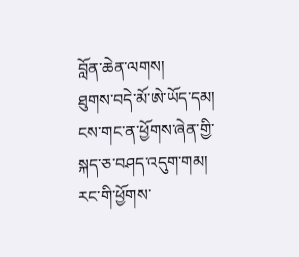བློན་ཆེན་ལགས།
ཐུགས་བདེ་མོ་ཨེ་ཡོད་དམ། ངས་གང་ན་ཕྱོགས་ཞེན་གྱི་སྐད་ཅ་བཤད་འདུག་གམ། རང་གི་ཕྱོགས་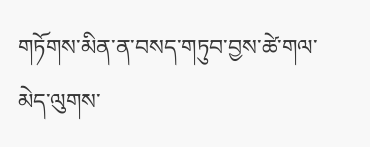གཏོགས་མིན་ན་བསད་གཏུབ་བྱས་ཚེ་གལ་མེད་ལུགས་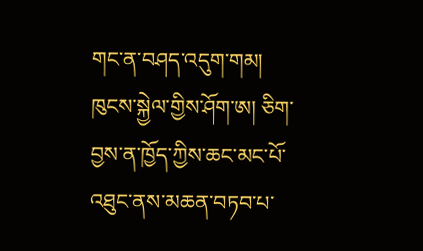གང་ན་བཤད་འདུག་གམ། ཁུངས་སྐྱེལ་གྱིས་ཤོག་ཨ། ཅིག་བྱས་ན་ཁྱོད་ཀྱིས་ཆང་མང་པོ་འཐུང་ནས་མཆན་བཏབ་པ་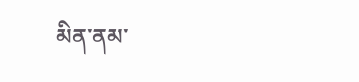མིན་ནམ་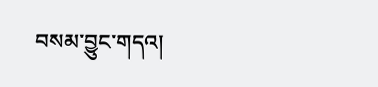བསམ་བྱུང་གདའ།